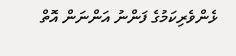ޅެންވެރިކަމުގެ ފަންނު އަންނަން އޮތް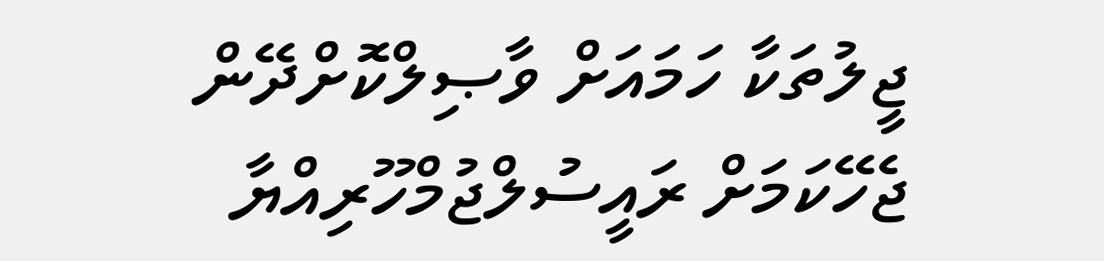ޖީލުތަކާ ހަމައަށް ވާޞިލްކޮށްދޭން ޖެހޭކަމަށް ރައީސުލްޖުމްހޫރިއްޔާ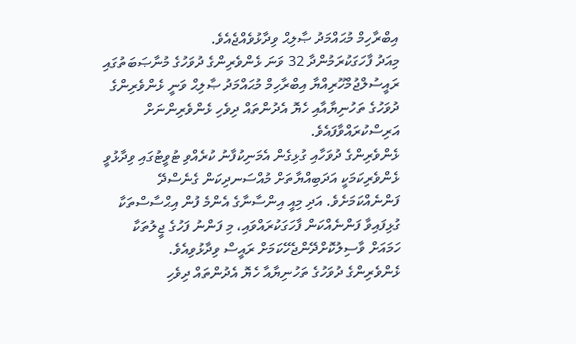އިބްރާހިމް މުޙައްމަދު ޞާލިޙް ވިދާޅުވެއްޖެއެވެ.
މިއަދު ފާހަގަކުރަމުންދާ 32 ވަނަ ޅެންވެރިންގެ ދުވަހުގެ މުނާޞަބަތުގައި ރައީސުލްޖުމްހޫރިއްޔާ އިބްރާހިމް މުޙައްމަދު ޞާލިޙް ވަނީ ޅެންވެރިންގެ ދުވަހުގެ ތަހުނިޔާއާއި ހެޔޮ އެދުންތައް ދިވެހި ޅެންވެރިންނަށް އަރިސްކުރައްވާފައެވެ.
ޅެންވެރިންގެ ދުވަހާއި ގުޅިގެން އެމަނިކުފާނު ކުރެއްވި ޓުވީޓުގައި ވިދާޅުވީ ޅެންވެރިކަމަކީ އަދަބިއްޔާތަށް މުއްސަނދިކަން ގެނެސްދޭ ފަންނެއްކަމަށެވެ. އަދި މިއީ އިންސާނާގެ އެންމެ ފުން އިޙްސާސްތަކާ ގުޅިފައިވާ ފަންނެއްކަން ފާހަގަކުރައްވައި، މި ފަންނު ފަހުގެ ޖީލުތަކާ ހަމައަށް ވާސިލުކޮށްދޭންޖެހޭކަމަށް ރައީސް ވިދާޅުވިއެވެ.
ޅެންވެރިންގެ ދުވަހުގެ ތަހުނިޔާއާ ހެޔޮ އެދުންތައް ދިވެހި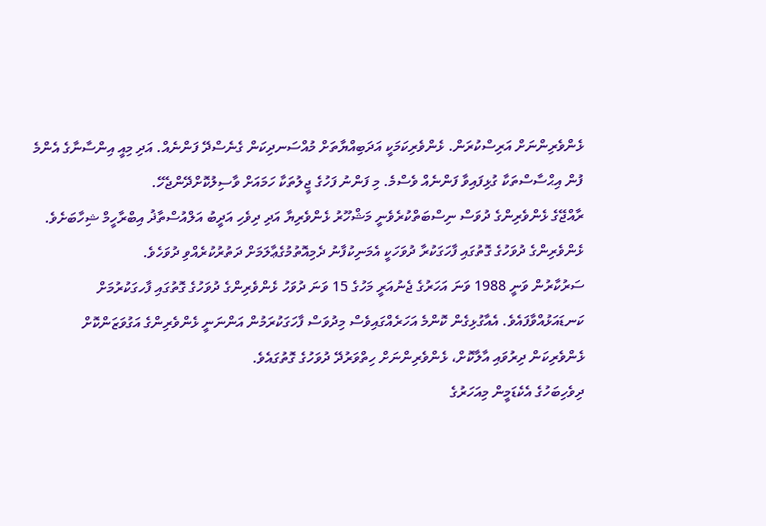ޅެންވެރިންނަށް އަރިސްކުރަން. ޅެންވެރިކަމަކީ އަދަބިއްޔާތަށް މުއްސަނދިކަން ގެނެސްދޭ ފަންނެއް. އަދި މިއީ އިންސާނާގެ އެންމެ ފުން އިޙްސާސްތަކާ ގުޅިފައިވާ ފަންނެއް ވެސްމެ. މި ފަންނު ފަހުގެ ޖީލުތަކާ ހަމައަށް ވާސިލުކޮށްދޭންޖެހޭ.
ރާއްޖޭގެ ޅެންވެރިންގެ ދުވަސް ނިސްބަތްކުރެވެނީ މަޝްހޫރު ޅެންވެރިޔާ އަދި ދިވެހި އަދީބު އަލްއުސްތާޛު އިބްރާހީމް ޝިހާބަށެވެ. ޅެންވެރިންގެ ދުވަހުގެ ގޮތުގައި ފާހަގަކުރާ ދުވަހަކީ އެމަނިކުފާނު ދެމިއޮތުމުގެޢާލަމަށް ދަތުރުކުރެއްވި ދުވަހެވެ.
ސަރުކާރުން ވަނީ 1988 ވަނަ އަހަރުގެ ޖެނުއަރީ މަހުގެ 15 ވަނަ ދުވަހު ޅެންވެރިންގެ ދުވަހުގެ ގޮތުގައި ފާހގަކުރުމަށް ކަނޑައަޅުއްވާފައެވެ. އެއާގުޅިގެން ކޮންމެ އަހަރެއްގައިވެސް މިދުވަސް ފާހަގަކުރަމުން އަންނަނީ ޅެންވެރިންގެ އަގުވަޒަންކޮށް ޅެންވެރިކަން ދިރުވައި އާލާކޮށް، ޅެންވެރިންނަށް ހިތްވަރުދޭ ދުވަހުގެ ގޮތުގައެވެ.
ދިވެހިބަހުގެ އެކެޑަމީން މިއަހަރުގެ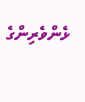ޅެންވެރިންގެ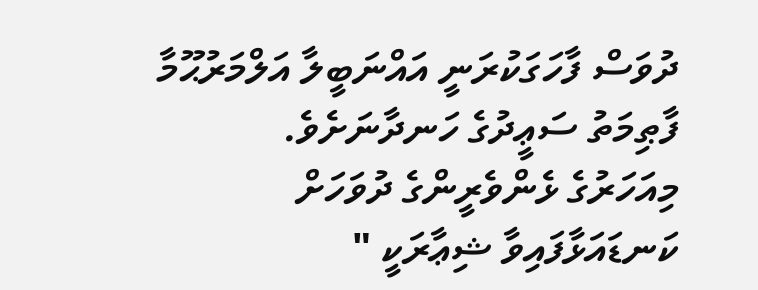ދުވަސް ފާހަގަކުރަނީ އައްނަބީލާ އަލްމަރުޙޫމާ ފާޠިމަތު ސަޢީދުގެ ހަނދާނަށެވެ.
މިއަހަރުގެ ޅެންވެރީންގެ ދުވަހަށް ކަނޑައަޅާފައިވާ ޝިޢާރަކީ "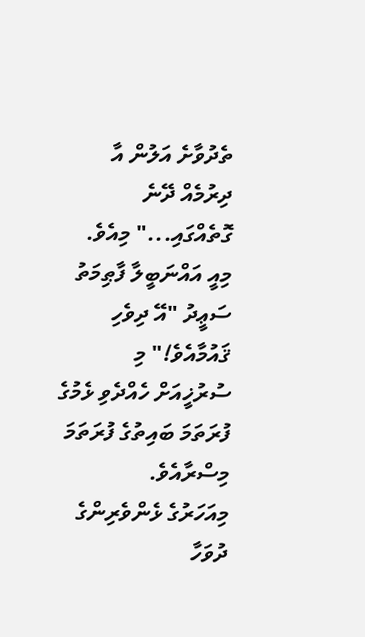ތެދުވާށެ އަލުން އާ ދިރުމެއް ދޭނެ ގޮތެއްގައި..." މިއެވެ. މިއީ އައްނަބީލާ ފާޠިމަތު ސަޢީދު "އޭ ދިވެހި ޤައުމާއެވެ!" މި ސުރުޚީއަށް ހެއްދެވި ޅެމުގެ ފުރަތަމަ ބައިތުގެ ފުރަތަމަ މިސްރާއެވެ.
މިއަހަރުގެ ޅެންވެރިންގެ ދުވަހާ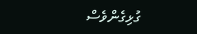ގުޅިގެންވެސް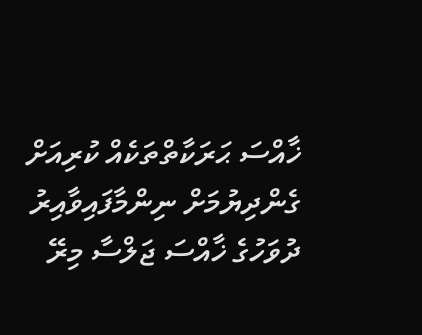ޚާއްސަ ޙަރަކާތްތަކެއް ކުރިއަށް ގެންދިޔުމަށް ނިންމާފައިވާއިރު ދުވަހުގެ ޚާއްސަ ޖަލްސާ މިރޭ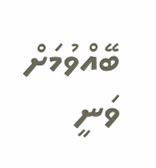ބޭއްވުމަށް ވަނީ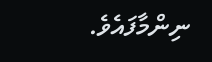ނިންމާފައެވެ.